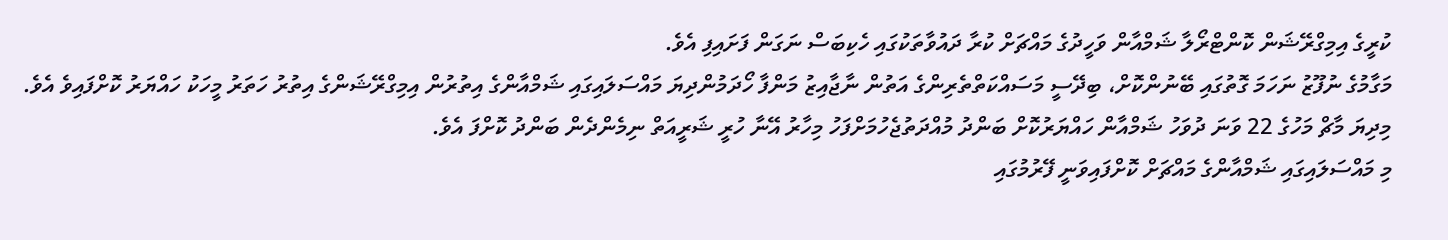ކުރީގެ އިމިގްރޭޝަން ކޮންޓްރޯލާ ޝަމްއާން ވަހީދުގެ މައްޗަށް ކުރާ ދައުވާތަކުގައި ހެކިބަސް ނަގަން ފަށައިފި އެވެ.
މަގާމުގެ ނުފޫޒު ނަހަމަ ގޮތުގައި ބޭނުންކޮށް، ބިދޭސީ މަސައްކަތްތެރިންގެ އަތުން ނާޖާއިޒު މަންފާ ހޯދަމުންދިޔަ މައްސަލައިގައި ޝަމްއާންގެ އިތުރުން އިމިގްރޭޝަންގެ އިތުރު ހަތަރު މީހަކު ހައްޔަރު ކޮށްފައިވެ އެވެ. މިދިޔަ މާޗް މަހުގެ 22 ވަނަ ދުވަހު ޝަމްއާން ހައްޔަރުކޮށް ބަންދު މުއްދަތުޖެހުމަށްފަހު މިހާރު އޭނާ ހުރީ ޝަރީއަތް ނިމެންދެން ބަންދު ކޮށްފަ އެވެ.
މި މައްސަލައިގައި ޝަމްއާންގެ މައްޗަށް ކޮށްފައިވަނީ ފޭރުމުގައި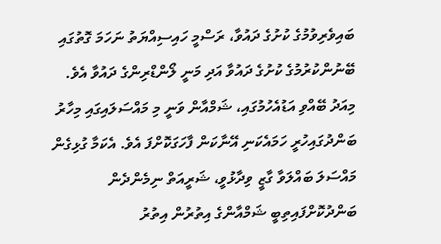ބައިވެރިވުމުގެ ކުށުގެ ދައުވާ، ރަސްމީ ހައިސިއްޔަތު ނަހަމަ ގޮތުގައި ބޭނުންކުރުމުގެ ކުށުގެ ދައުވާ އަދި މަނީ ލޯންޑްރިންގެ ދައުވާ އެވެ.
މިއަދު ބޭއްވި އަޑުއެހުމުގައި، ޝަމްއާން ވަނީ މި މައްސަލައިގައި މިހާރު ބަންދުގައިހުރީ ހަމައެކަނި އޭނާކަން ފާހަގަކޮށްފަ އެވެ. އެކަމާ ގުޅިގެން މައްސަލަ ބައްލަވާ ގާޒީ ވިދާޅުވީ، ޝަރީއަތް ނިމެންދެން ބަންދުކޮށްފައިތިބީ ޝަމްއާންގެ އިތުރުން އިތުރު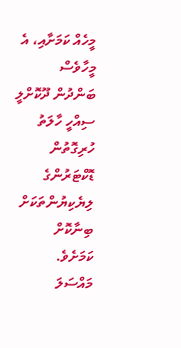މީހެއް ކަމަށާއި، އެ މީހާވެސް ބަންދުން ދޫކޮށްލީ ސިއްހީ ހާލަތު ހުރިގޮތުން ޑޮކްޓަރުންގެ ލިޔެކިޔުންތަކަށް ބިނާކޮށް ކަމަށެވެ.
މައްސަލަ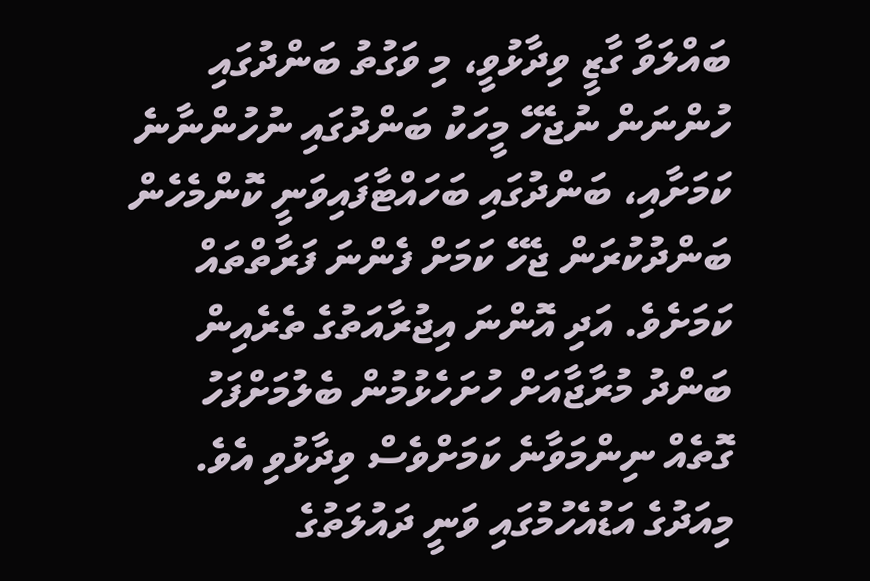ބައްލަވާ ގާޒީ ވިދާޅުވީ، މި ވަގުތު ބަންދުގައި ހުންނަން ނުޖެހޭ މީހަކު ބަންދުގައި ނުހުންނާނެ ކަމަށާއި، ބަންދުގައި ބަހައްޓާފައިވަނީ ކޮންމެހެން ބަންދުކުރަން ޖެހޭ ކަމަށް ފެންނަ ފަރާތްތައް ކަމަށެވެ. އަދި އޮންނަ އިޖުރާއަތުގެ ތެރެއިން ބަންދު މުރާޖާއަށް ހުށަހެޅުމުން ބެލުމަށްފަހު ގޮތެއް ނިންމަވާނެ ކަމަށްވެސް ވިދާޅުވި އެވެ.
މިއަދުގެ އަޑުއެހުމުގައި ވަނީ ދައުލަތުގެ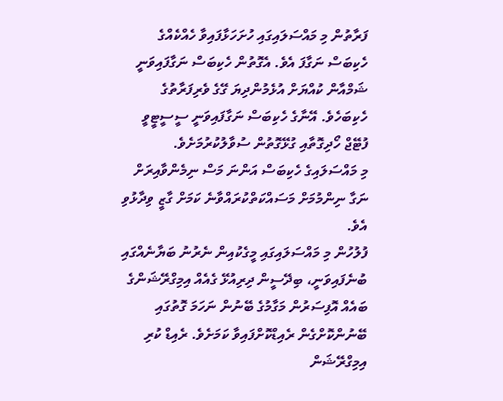ފަރާތުން މި މައްސަލައިގައި ހުށަހަޅާފައިވާ ހެއްކެއްގެ ހެކިބަސް ނަގާފަ އެވެ. އެގޮތުން ހެކިބަސް ނަގާފައިވަނީ ޝަމްއާން ކުއްޔަށް އުޅެމުންދިޔަ ގޭގެ ވެރިފަރާތުގެ ހެކިބަހެވެ. އޭނާގެ ހެކިބަސް ނަގާފައިވަނީ ސީސީޓީވީ ފުޓޭޖް ހޯދިގޮތާއި ގުޅޭގޮތުން ސުވާލުކުރުމަށެވެ.
މި މައްސަލައިގެ ހެކިބަސް އަންނަ މަސް ނިމެންވާއިރަށް ނަގާ ނިންމުމަށް މަސައްކަތްކުރައްވާނެ ކަމަށް ގާޒީ ވިދާޅުވި އެވެ.
ފުލުހުން މި މައްސަލައިގައި މީގެކުއިން ނެރުނު ބަޔާނެއްގައި ބުނެފައިވަނީ، ބިދޭސީން ދިރިއުޅޭ ގެއެއް އިމިގްރޭޝަންގެ ބައެއް އޮފިސަރުން މަގާމުގެ ބޭނުން ނަހަމަ ގޮތުގައި ބޭނުންކޮށްގެން ރެއިޑްކޮށްފައިވާ ކަމަށެވެ. ރެއިޑް ކުރި އިމިގްރޭޝަން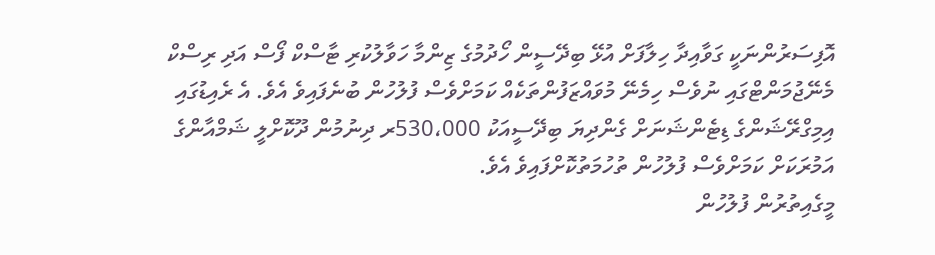އޮފިސަރުންނަކީ ގަވާއިދާ ހިލާފަށް އުޅޭ ބިދޭސީން ހޯދުމުގެ ޒިންމާ ހަވާލުކުރި ޓާސްކް ފޯސް އަދި ރިސްކް މެނޭޖުމަންޓްގައި ނުވެސް ހިމެނޭ މުވައްޒަފުންތަކެއް ކަމަށްވެސް ފުލުހުން ބުނެފައިވެ އެވެ. އެ ރެއިޑުގައި އިމިގްރޭޝަންގެ ޑިޓެންޝަނަށް ގެންދިޔަ ބިދޭސީއަކު 530،000ރ ދިނުމުން ދޫކޮށްލީ ޝަމްއާންގެ އަމުރަކަށް ކަމަށްވެސް ފުލުހުން ތުހުމަތުކޮށްފައިވެ އެވެ.
މީގެއިތުރުން ފުލުހުން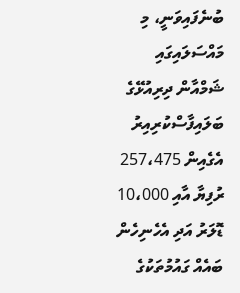ބުނެފައިވަނީ، މި މައްސަލައިގައި ޝަމްއާން ދިރިއުޅޭގެ ބަލައިފާސްކުރިއިރު އެގެއިން 257،475 ރުފިޔާ އާއި 10،000 ޑޮލަރު އަދި އެހެނިހެން ބައެއް ގައުމުތަކުގެ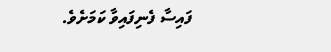ފައިސާ ފެނިފައިވާ ކަމަށެވެ.